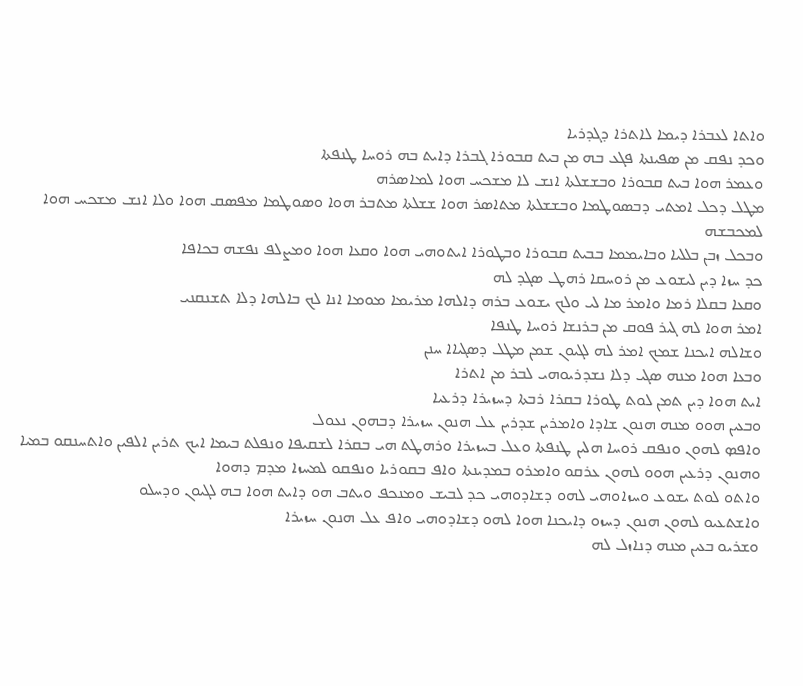ܘܐܬܐ ܠܥܒܪܐ ܕܝܡܐ ܠܐܬܪܐ ܕܓܕܪܝܐ
ܘܟܕ ܢܦܩ ܡܢ ܤܦܝܢܬܐ ܦܓܥ ܒܗ ܡܢ ܒܝܬ ܩܒܘܪܐ ܓܒܪܐ ܕܐܝܬ ܒܗ ܪܘܚܐ ܛܢܦܬܐ
ܘܥܡܪ ܗܘܐ ܒܝܬ ܩܒܘܪܐ ܘܒܫܫܠܬܐ ܐܢܫ ܠܐ ܡܫܟܚ ܗܘܐ ܠܡܐܤܪܗ
ܡܛܠ ܕܟܠ ܐܡܬܝ ܕܒܤܘܛܡܐ ܘܒܫܫܠܬܐ ܡܬܐܤܪ ܗܘܐ ܫܫܠܬܐ ܡܬܒܪ ܗܘܐ ܘܤܘܛܡܐ ܡܦܤܩ ܗܘܐ ܘܠܐ ܐܢܫ ܡܫܟܚ ܗܘܐ ܠܡܟܒܫܗ
ܘܒܟܠ ܙܒܢ ܒܠܠܝܐ ܘܒܐܝܡܡܐ ܒܒܝܬ ܩܒܘܪܐ ܘܒܛܘܪܐ ܐܝܬܘܗܝ ܗܘܐ ܘܩܥܐ ܗܘܐ ܘܡܨܠܦ ܢܦܫܗ ܒܟܐܦܐ
ܟܕ ܚܙܐ ܕܝܢ ܠܝܫܘܥ ܡܢ ܪܘܚܩܐ ܪܗܛ ܤܓܕ ܠܗ
ܘܩܥܐ ܒܩܠܐ ܪܡܐ ܘܐܡܪ ܡܐ ܠܝ ܘܠܟ ܝܫܘܥ ܒܪܗ ܕܐܠܗܐ ܡܪܝܡܐ ܡܘܡܐ ܐܢܐ ܠܟ ܒܐܠܗܐ ܕܠܐ ܬܫܢܩܢܝ
ܐܡܪ ܗܘܐ ܠܗ ܓܝܪ ܦܘܩ ܡܢ ܒܪܢܫܐ ܪܘܚܐ ܛܢܦܐ
ܘܫܐܠܗ ܐܝܟܢܐ ܫܡܟ ܐܡܪ ܠܗ ܠܓܝܘܢ ܫܡܢ ܡܛܠ ܕܤܓܝܐܐ ܚܢܢ
ܘܒܥܐ ܗܘܐ ܡܢܗ ܤܓܝ ܕܠܐ ܢܫܕܪܝܘܗܝ ܠܒܪ ܡܢ ܐܬܪܐ
ܐܝܬ ܗܘܐ ܕܝܢ ܬܡܢ ܠܘܬ ܛܘܪܐ ܒܩܪܐ ܪܒܬܐ ܕܚܙܝܪܐ ܕܪܥܝܐ
ܘܒܥܝܢ ܗܘܘ ܡܢܗ ܗܢܘܢ ܫܐܕܐ ܘܐܡܪܝܢ ܫܕܪܝܢ ܥܠ ܗܢܘܢ ܚܙܝܪܐ ܕܒܗܘܢ ܢܥܘܠ
ܘܐܦܤ ܠܗܘܢ ܘܢܦܩ ܪܘܚܐ ܗܠܝܢ ܛܢܦܬܐ ܘܥܠ ܒܚܙܝܪܐ ܘܪܗܛܬ ܗܝ ܒܩܪܐ ܠܫܩܝܦܐ ܘܢܦܠܬ ܒܝܡܐ ܐܝܟ ܬܪܝܢ ܐܠܦܝܢ ܘܐܬܚܢܩܘ ܒܡܝܐ
ܘܗܢܘܢ ܕܪܥܝܢ ܗܘܘ ܠܗܘܢ ܥܪܩܘ ܘܐܡܪܘ ܒܡܕܝܢܬܐ ܘܐܦ ܒܩܘܪܝܐ ܘܢܦܩܘ ܠܡܚܙܐ ܡܕܡ ܕܗܘܐ
ܘܐܬܘ ܠܘܬ ܝܫܘܥ ܘܚܙܐܘܗܝ ܠܗܘ ܕܫܐܕܘܗܝ ܟܕ ܠܒܝܫ ܘܡܢܟܦ ܘܝܬܒ ܗܘ ܕܐܝܬ ܗܘܐ ܒܗ ܠܓܝܘܢ ܘܕܚܠܘ
ܘܐܫܬܥܝܘ ܠܗܘܢ ܗܢܘܢ ܕܚܙܘ ܕܐܝܟܢܐ ܗܘܐ ܠܗܘ ܕܫܐܕܘܗܝ ܘܐܦ ܥܠ ܗܢܘܢ ܚܙܝܪܐ
ܘܫܪܝܘ ܒܥܝܢ ܡܢܗ ܕܢܐܙܠ ܠܗ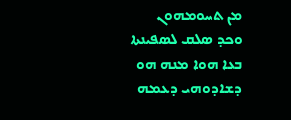ܡܢ ܬܚܘܡܗܘܢ
ܘܟܕ ܤܠܩ ܠܤܦܝܢܬܐ ܒܥܐ ܗܘܐ ܡܢܗ ܗܘ ܕܫܐܕܘܗܝ ܕܥܡܗ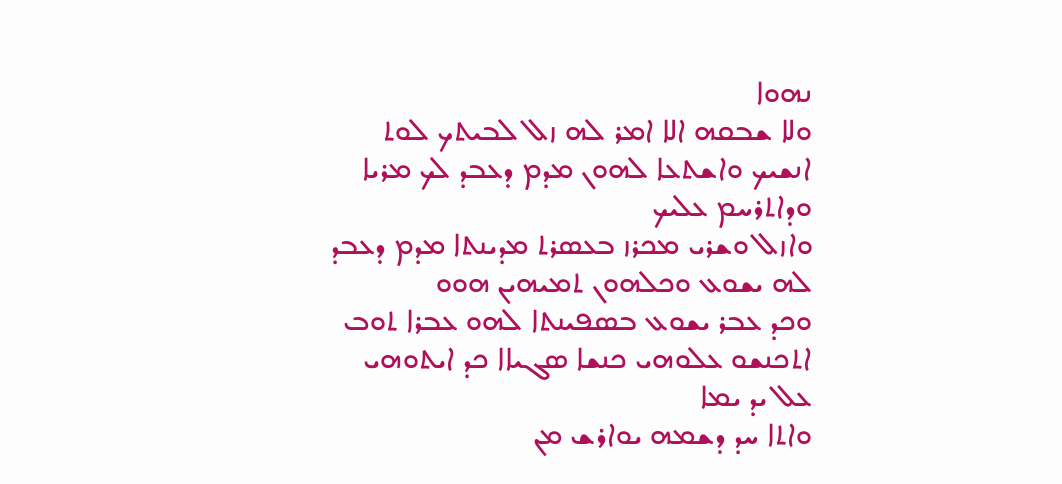ܢܗܘܐ
ܘܠܐ ܫܒܩܗ ܐܠܐ ܐܡܪ ܠܗ ܙܠ ܠܒܝܬܟ ܠܘܬ ܐܢܫܝܟ ܘܐܫܬܥܐ ܠܗܘܢ ܡܕܡ ܕܥܒܕ ܠܟ ܡܪܝܐ ܘܕܐܬܪܚܡ ܥܠܝܟ
ܘܐܙܠ ܘܫܪܝ ܡܟܪܙ ܒܥܤܪܬ ܡܕܝܢܬܐ ܡܕܡ ܕܥܒܕ ܠܗ ܝܫܘܥ ܘܟܠܗܘܢ ܬܡܝܗܝܢ ܗܘܘ
ܘܟܕ ܥܒܪ ܝܫܘܥ ܒܤܦܝܢܬܐ ܠܗܘ ܥܒܪܐ ܬܘܒ ܐܬܟܢܫܘ ܥܠܘܗܝ ܟܢܫܐ ܤܓܝܐܐ ܟܕ ܐܝܬܘܗܝ ܥܠ ܝܕ ܝܡܐ
ܘܐܬܐ ܚܕ ܕܫܡܗ ܝܘܐܪܫ ܡܢ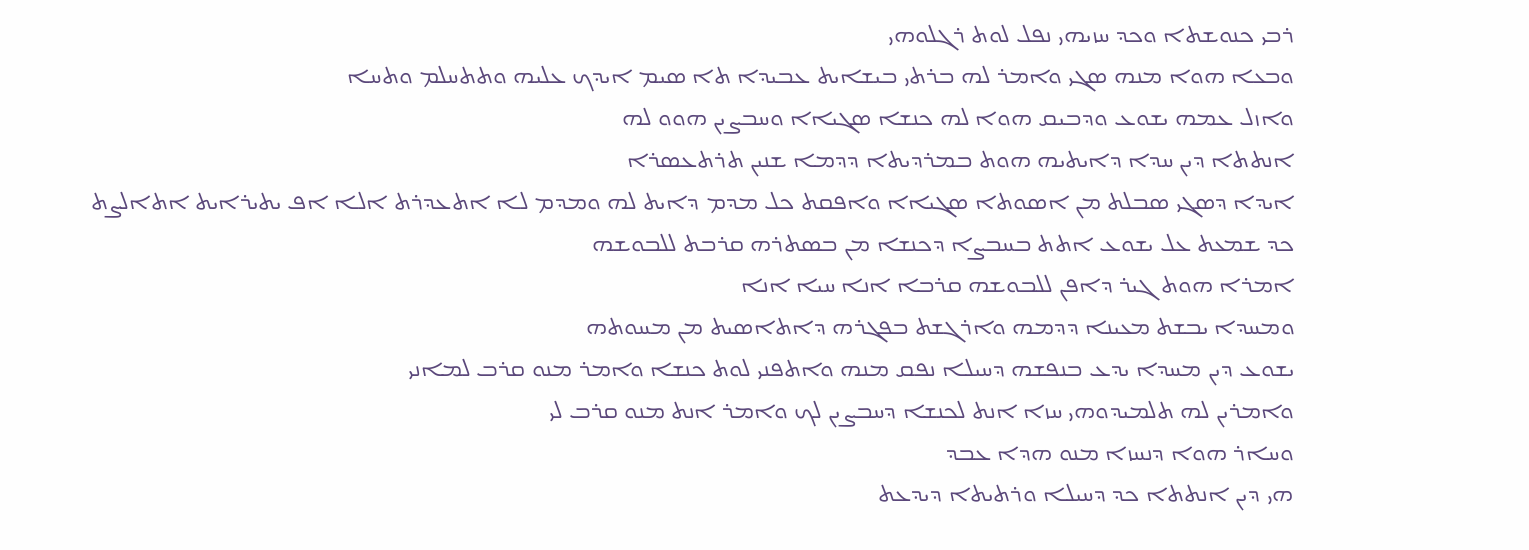ܪܒܝ ܟܢܘܫܬܐ ܘܟܕ ܚܙܝܗܝ ܢܦܠ ܠܘܬ ܪܓܠܘܗܝ
ܘܒܥܐ ܗܘܐ ܡܢܗ ܤܓܝ ܘܐܡܪ ܠܗ ܒܪܬܝ ܒܝܫܐܝܬ ܥܒܝܕܐ ܬܐ ܤܝܡ ܐܝܕܟ ܥܠܝܗ ܘܬܬܚܠܡ ܘܬܚܐ
ܘܐܙܠ ܥܡܗ ܝܫܘܥ ܘܕܒܝܩ ܗܘܐ ܠܗ ܟܢܫܐ ܤܓܝܐܐ ܘܚܒܨܝܢ ܗܘܘ ܠܗ
ܐܢܬܬܐ ܕܝܢ ܚܕܐ ܕܐܝܬܝܗ ܗܘܬ ܒܡܪܕܝܬܐ ܕܕܡܐ ܫܢܝܢ ܬܪܬܥܤܪܐ
ܐܝܕܐ ܕܤܓܝ ܤܒܠܬ ܡܢ ܐܤܘܬܐ ܤܓܝܐܐ ܘܐܦܩܬ ܟܠ ܡܕܡ ܕܐܝܬ ܠܗ ܘܡܕܡ ܠܐ ܐܬܥܕܪܬ ܐܠܐ ܐܦ ܝܬܝܪܐܝܬ ܐܬܐܠܨܬ
ܟܕ ܫܡܥܬ ܥܠ ܝܫܘܥ ܐܬܬ ܒܚܒܨܐ ܕܟܢܫܐ ܡܢ ܒܤܬܪܗ ܩܪܒܬ ܠܠܒܘܫܗ
ܐܡܪܐ ܗܘܬ ܓܝܪ ܕܐܦܢ ܠܠܒܘܫܗ ܩܪܒܐ ܐܢܐ ܚܝܐ ܐܢܐ
ܘܡܚܕܐ ܝܒܫܬ ܡܥܝܢܐ ܕܕܡܗ ܘܐܪܓܫܬ ܒܦܓܪܗ ܕܐܬܐܤܝܬ ܡܢ ܡܚܘܬܗ
ܝܫܘܥ ܕܝܢ ܡܚܕܐ ܝܕܥ ܒܢܦܫܗ ܕܚܝܠܐ ܢܦܩ ܡܢܗ ܘܐܬܦܢܝ ܠܘܬ ܟܢܫܐ ܘܐܡܪ ܡܢܘ ܩܪܒ ܠܡܐܢܝ
ܘܐܡܪܝܢ ܠܗ ܬܠܡܝܕܘܗܝ ܚܙܐ ܐܢܬ ܠܟܢܫܐ ܕܚܒܨܝܢ ܠܟ ܘܐܡܪ ܐܢܬ ܡܢܘ ܩܪܒ ܠܝ
ܘܚܐܪ ܗܘܐ ܕܢܚܙܐ ܡܢܘ ܗܕܐ ܥܒܕ
ܗܝ ܕܝܢ ܐܢܬܬܐ ܟܕ ܕܚܝܠܐ ܘܪܬܝܬܐ ܕܝܕܥܬ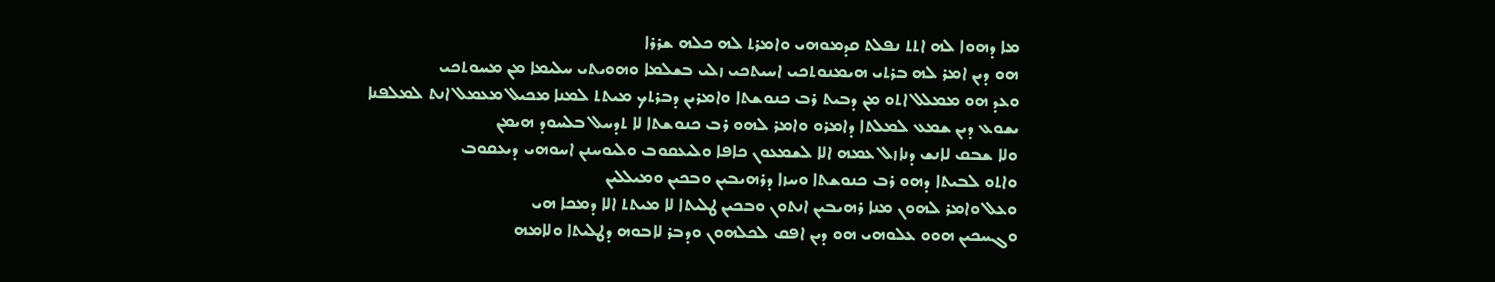ܡܐ ܕܗܘܐ ܠܗ ܐܬܬ ܢܦܠܬ ܩܕܡܘܗܝ ܘܐܡܪܬ ܠܗ ܟܠܗ ܫܪܪܐ
ܗܘ ܕܝܢ ܐܡܪ ܠܗ ܒܪܬܝ ܗܝܡܢܘܬܟܝ ܐܚܝܬܟܝ ܙܠܝ ܒܫܠܡܐ ܘܗܘܝܬܝ ܚܠܝܡܐ ܡܢ ܡܚܘܬܟܝ
ܘܥܕ ܗܘ ܡܡܠܠ ܐܬܘ ܡܢ ܕܒܝܬ ܪܒ ܟܢܘܫܬܐ ܘܐܡܪܝܢ ܕܒܪܬܟ ܡܝܬܬ ܠܡܢܐ ܡܟܝܠ ܡܥܡܠ ܐܢܬ ܠܡܠܦܢܐ
ܝܫܘܥ ܕܝܢ ܫܡܥ ܠܡܠܬܐ ܕܐܡܪܘ ܘܐܡܪ ܠܗܘ ܪܒ ܟܢܘܫܬܐ ܠܐ ܬܕܚܠ ܒܠܚܘܕ ܗܝܡܢ
ܘܠܐ ܫܒܩ ܠܐܢܫ ܕܢܐܙܠ ܥܡܗ ܐܠܐ ܠܫܡܥܘܢ ܟܐܦܐ ܘܠܝܥܩܘܒ ܘܠܝܘܚܢܢ ܐܚܘܗܝ ܕܝܥܩܘܒ
ܘܐܬܘ ܠܒܝܬܐ ܕܗܘ ܪܒ ܟܢܘܫܬܐ ܘܚܙܐ ܕܪܗܝܒܝܢ ܘܒܟܝܢ ܘܡܝܠܠܝܢ
ܘܥܠ ܘܐܡܪ ܠܗܘܢ ܡܢܐ ܪܗܝܒܝܢ ܐܢܬܘܢ ܘܒܟܝܢ ܛܠܝܬܐ ܠܐ ܡܝܬܬ ܐܠܐ ܕܡܟܐ ܗܝ
ܘܓܚܟܝܢ ܗܘܘ ܥܠܘܗܝ ܗܘ ܕܝܢ ܐܦܩ ܠܟܠܗܘܢ ܘܕܒܪ ܠܐܒܘܗ ܕܛܠܝܬܐ ܘܠܐܡܗ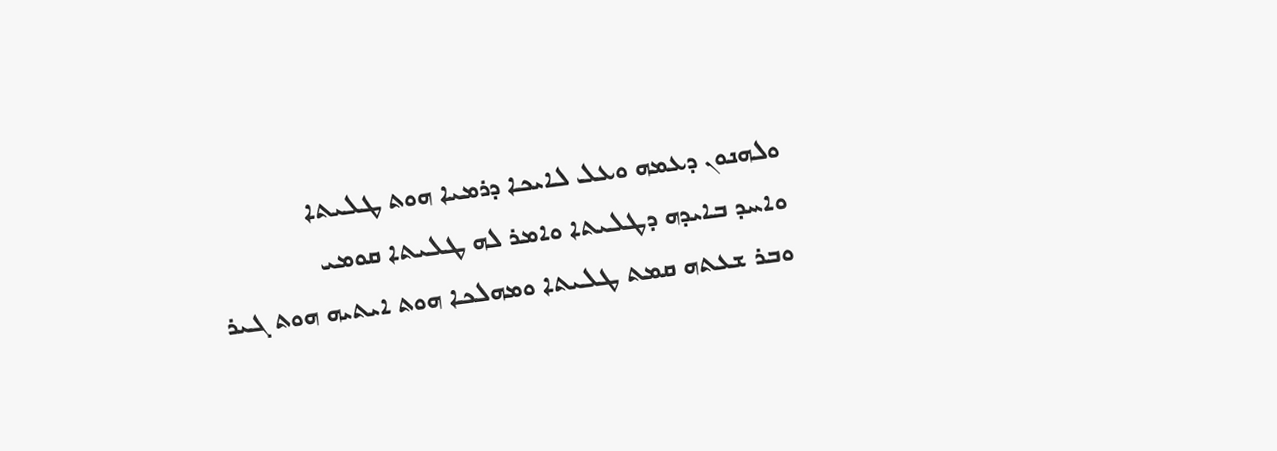ܘܠܗܢܘܢ ܕܥܡܗ ܘܥܠ ܠܐܝܟܐ ܕܪܡܝܐ ܗܘܬ ܛܠܝܬܐ
ܘܐܚܕ ܒܐܝܕܗ ܕܛܠܝܬܐ ܘܐܡܪ ܠܗ ܛܠܝܬܐ ܩܘܡܝ
ܘܒܪ ܫܥܬܗ ܩܡܬ ܛܠܝܬܐ ܘܡܗܠܟܐ ܗܘܬ ܐܝܬܝܗ ܗܘܬ ܓܝܪ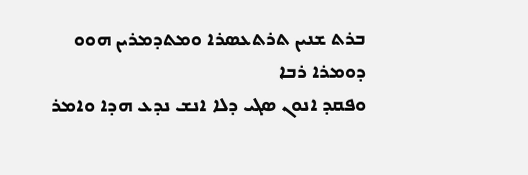ܒܪܬ ܫܢܝܢ ܬܪܬܥܤܪܐ ܘܡܬܕܡܪܝܢ ܗܘܘ ܕܘܡܪܐ ܪܒܐ
ܘܦܩܕ ܐܢܘܢ ܤܓܝ ܕܠܐ ܐܢܫ ܢܕܥ ܗܕܐ ܘܐܡܪ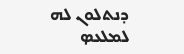ܕܢܬܠܘܢ ܠܗ ܠܡܠܥܤ